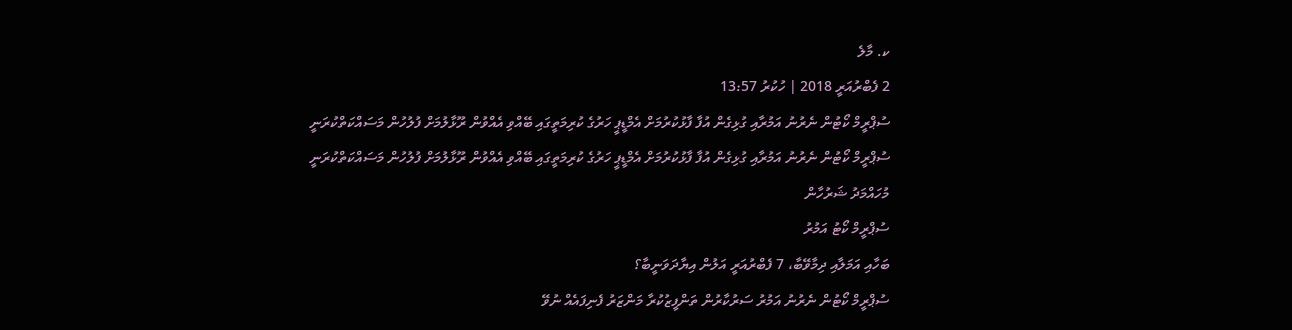ކ. މާލެ
2 ފެބްރުއަރީ 2018 | ހުކުރު 13:57
ސުޕްރީމް ކޯޓުން ނެރުނު އަމުރާއި ގުޅިގެން އުފާ ފާޅުކުރުމަށް އެމްޑީޕީ ހަރުގެ ކުރިމަތީގައި ބޭއްވި އެއްވުން ރޫޅާލުމަށް ފުލުހުން މަސައްކަތްކުރަނީ
ސުޕްރީމް ކޯޓުން ނެރުނު އަމުރާއި ގުޅިގެން އުފާ ފާޅުކުރުމަށް އެމްޑީޕީ ހަރުގެ ކުރިމަތީގައި ބޭއްވި އެއްވުން ރޫޅާލުމަށް ފުލުހުން މަސައްކަތްކުރަނީ
މުހައްމަދު ޝަރުހާން
ސުޕްރީމް ކޯޓު އަމުރު
ބަހާއި އަމަލާއި ދިމާވޭބާ، 7 ފެބްރުއަރީ އަލުން އިޔާދަވަނީބާ؟
ސުޕްރީމް ކޯޓުން ނެރުނު އަމުރު ސަރުކާރުން ތަންފީޒުކުރާ މަންޒަރު ފެނިފައެއް ނުވޭ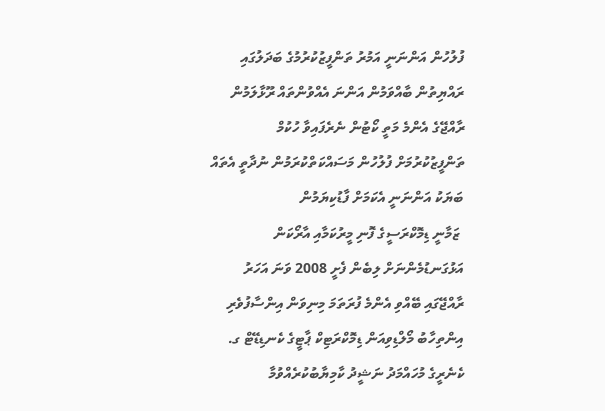ފުލުހުން އަންނަނީ އަމުރު ތަންފީޒުކުރުމުގެ ބަދަލުގައި ރައްޔިތުން ބާއްވަމުން އަންނަ އެއްވުންތައް ރޫޅާލަމުން
ރާއްޖޭގެ އެންމެ މަތީ ކޯޓުން ނެރެފައިވާ ހުކުމް ތަންފީޒުކުރުމަށް ފުލުހުން މަސައްކަތްކުރަމުން ނުދާތީ އެތައް ބަޔަކު އަންނަނީ އެކަމަށް ފާޑުކިޔަމުން
 ޒަމާނީ ޑިމޮކްރަސީގެ ފޮނި މީރުކަމާއި އާރޯކަން އަޅުގަނޑުމެންނަށް ލިބެން ފެށީ 2008 ވަނަ އަހަރު ރާއްޖޭގައި ބޭއްވި އެންމެ ފުރަތަމަ މިނިވަން އިންސާފުވެރި އިންތިހާބު މޯލްޑިވިއަން ޑިމޮކްރަޓިކް ޕާޓީގެ ކެނޑިޑޭޓް ގ. ކެނެރީގެ މުހައްމަދު ނަޝީދު ކާމިޔާބުކުރެއްވުމާ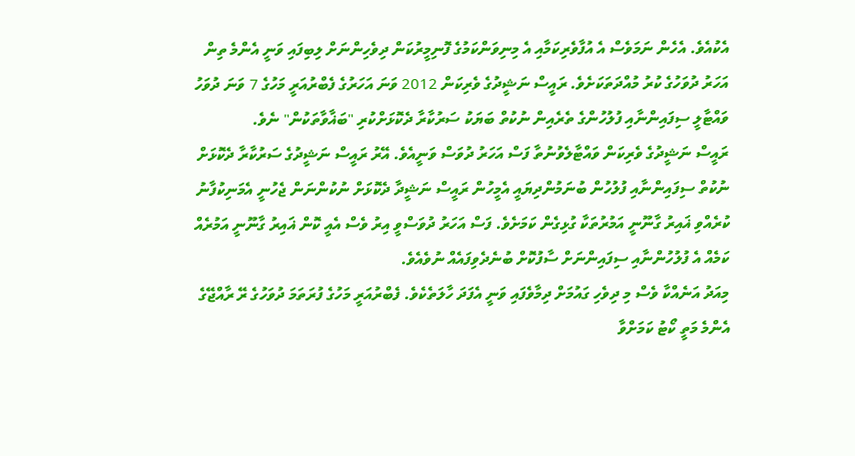އެކުއެވެ. އެހެން ނަމަވެސް އެ އުފާވެރިކަމާއި އެ މިނިވަންކަމުގެ ފޮނިމީރުކަން ދިވެހިންނަށް ލިބިފައި ވަނީ އެންމެ ތިން އަހަރު ދުވަހުގެ ކުރު މުއްދަތަކަށެވެ. ރައީސް ނަޝީދުގެ ވެރިކަން 2012 ވަނަ އަހަރުގެ ފެބްރުއަރީ މަހުގެ 7 ވަނަ ދުވަހު ވައްޓާލީ ސިފައިންނާއި ފުލުހުންގެ ތެރެއިން ނުކުތް ބަޔަކު ސަރުކާރާ ދެކޮޅަށްކުރި "ބަޣާވާތަކުން" ނެވެ.
ރައީސް ނަޝީދުގެ ވެރިކަން ވައްޓާލެވުނުތާ ފަސް އަހަރު ދުވަސް ވަނީއެވެ. އޭރު ރައީސް ނަޝީދުގެ ސަރުކާރާ ދެކޮޅަށް ނުކުތް ސިފައިންނާއި ފުލުހުން ބުނަމުންދިޔައީ އެމީހުން ރައީސް ނަޝީދާ ދެކޮޅަށް ނުކުންނަން ޖެހުނީ އެމަނިކުފާނު ކުރެއްވި ޣައިރު ގާނޫނީ އަމުރުތަކާ ގުޅިގެން ކަމަށެވެ. ފަސް އަހަރު ދުވަސްވީ އިރު ވެސް އެއީ ކޮން ޣައިރު ގާނޫނީ އަމުރެއް ކަމެއް އެ ފުލުހުންނާއި ސިފައިންނަށް ސާފުކޮށް ބުނެދެވިފައެއް ނުވެއެވެ.
މިއަދު އަނެއްކާ ވެސް މި ދިވެހި ގައުމަށް ދިމާވެފައި ވަނީ އެފަދަ ހާލަތެކެވެ. ފެބްރުއަރީ މަހުގެ ފުރަތަމަ ދުވަހުގެ ރޭ ރާއްޖޭގެ އެންމެ މަތީ ކޯޓު ކަމަށްވާ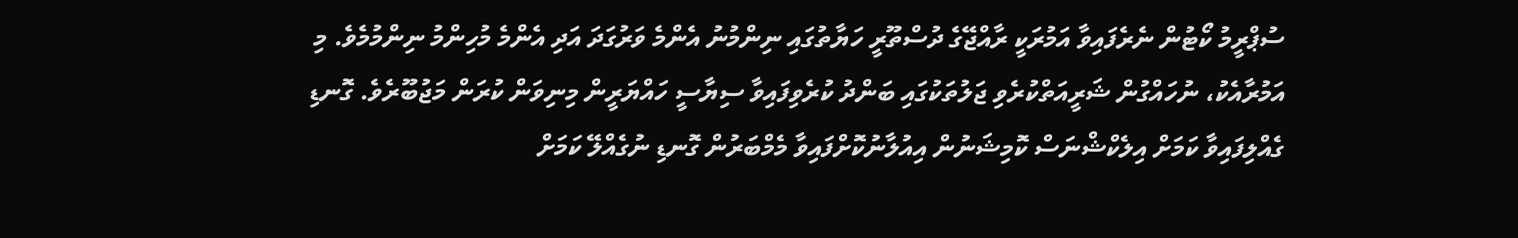ސުޕްރީމު ކޯޓުން ނެރެފައިވާ އަމުރަކީ ރާއްޖޭގެ ދުސްތޫރީ ހަޔާތުގައި ނިންމުނު އެންމެ ވަރުގަދަ އަދި އެންމެ މުހިންމު ނިންމުމެވެ. މި އަމުރާއެކު، ނުހައްގުން ޝަރީއަތްކުރެވި ޖަލުތަކުގައި ބަންދު ކުރެވިފައިވާ ސިޔާސީ ހައްޔަރީން މިނިވަން ކުރަން މަޖުބޫރެވެ. ގޮނޑި ގެއްލިފައިވާ ކަމަށް އިލެކްޝްނަސް ކޮމިޝަނުން އިއުލާނުކޮށްފައިވާ މެމްބަރުން ގޮނޑި ނުގެއްލޭ ކަމަށް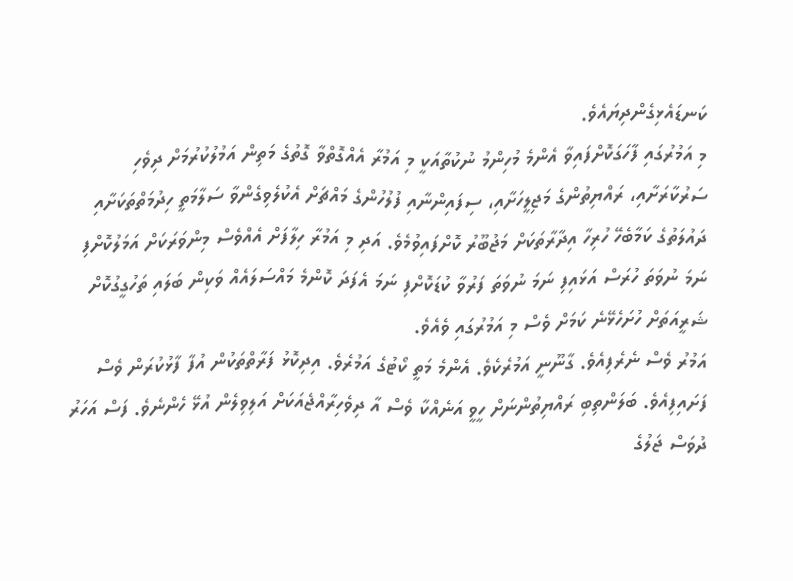ކަނޑައެޅިގެންދިޔައެވެ.
މި އަމުރުގައި ފާހަގަކޮށްފައިވާ އެންމެ މުހިންމު ނުކުތާއަކީ މި އަމުރާ އެއްގޮތްވާ ގޮތުގެ މަތިން އަމުލުކުރުމަށް ދިވެހި ސަރުކާރަށާއި، ރައްޔިތުންގެ މަޖިލީހަށާއި، ސިފައިންނާއި ފުލުހުންގެ މައްޗަށް އެކުލެވިގެންވާ ސަލާމަތީ ހިދުމަތްތަކަށާއި ދައުލަތުގެ ކަމާބެހޭ ހުރިހާ އިދާރާތަކަށް މަޖުބޫރު ކޮށްފައިވުމެވެ. އަދި މި އަމުރާ ހިލާފަށް އެއްވެސް މިންވަރަކަށް އަމަލުކޮށްފި ނަމަ ނުވަތަ ހުރަސް އަޅައިފި ނަމަ ނުވަތަ ފަރުވާ ކުޑަކޮށްފި ނަމަ އެފަދަ ކޮންމެ މައްސަލައެއް ވަކިން ބަލައި ތަހުގީގުކޮށް ޝަރީއަތަށް ހުށަހެޅޭނެ ކަމަށް ވެސް މި އަމުރުގައި ވެއެވެ.
އަމުރު ވެސް ނެރެފިއެވެ. ގާނޫނީ އަމުރެކެވެ. އެންމެ މަތީ ކޯޓުގެ އަމުރެވެ. އިދިކޮޅު ފަރާތްތަކުން އުފާ ފާޅުކުރަން ވެސް ފަށައިފިއެވެ. ބަލަންތިބި ރައްޔިތުންނަށް ހީވީ އަނެއްކާ ވެސް އާ ދިވެހިރާއްޖެއަކަށް އަލިވިލެން އުޅޭ ހެންނެވެ. ފަސް އަހަރު ދުވަސް ޖަލުގެ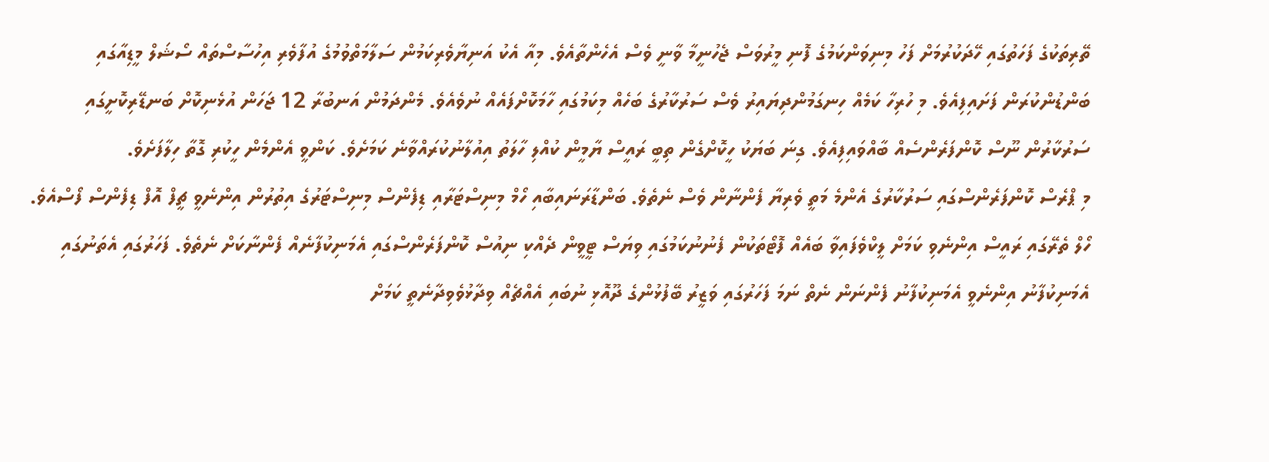ތޭރިތަކުގެ ފަހަތުގައި ހޭދަކުރުމަށް ފަހު މިނިވަންކަމުގެ ފޮނި މީރުވަސް ޖެހުނީމާ ވާނީ ވެސް އެހެންތާއެވެ. މިއާ އެކު އަނިޔާވެރިކަމުން ސަލާމަތްވުމުގެ އުފާވެރި އިހުސާސްތައް ސޯޝަލް މީޑިއާގައި ބަންޑުންކުރަން ފަށައިފިއެވެ. މި ހުރިހާ ކަމެއް ހިނގަމުންދިޔައިރު ވެސް ސަރުކާރުގެ ބަހެއް މިކަމުގައި ހާމަކޮށްފައެއް ނުވެއެވެ. މެންދަމުން އަނބުރާ 12 ޖަހަން އުޅެނިކޮށް ބަނޑޭރިކޮށީގައި ސަރުކާރުން ނޫސް ކޮންފަރެންސެއް ބާއްވައިފިއެވެ. ގިނަ ބަޔަކު ހީކޮށްގެން ތިބީ ރައީސް ޔާމީން ކުއްލި ހާލަތު އިއުލާނުކުރައްވާނެ ކަމަށެވެ. ކަންވީ އެންމެން ހީކުރި ގޮތާ ހިލާފަށެވެ.
މި ޕްރެސް ކޮންފަރެންސްގައި ސަރުކާރުގެ އެންމެ މަތީ ވެރިޔާ ފެންނާން ވެސް ނެތެވެ. ބަންޑާރަނައިބާއި ހޯމް މިނިސްޓަރާއި ޑިފެންސް މިނިސްޓަރުގެ އިތުރުން އިންނެވީ ޗީފް އޮފް ޑިފެންސް ފޯސްއެވެ. ހޯލް ތެރޭގައި ރައީސް އިންނެވި ކަމަށް ލީކްވެފައިވާ ބައެއް ފޮޓޯތަކުން ފެނުނުކަމުގައި ވިޔަސް ޓީވީން ދެއްކި ނިއުސް ކޮންފަރެންސްގައި އެމަނިކުފާނެއް ފެންނާކަށް ނެތެވެ. ފަހަރުގައި އެތަނުގައި އެމަނިކުފާނު އިންނެވީ އެމަނިކުފާނު ފެންނަން ނެތް ނަމަ ފަހަރުގައި ވަޒީރު ބޭފުޅުންގެ ދޫއޮޅި ނުބައި އެއްޗެއް ވިދާޅުވެވިދާނެތީ ކަމަށް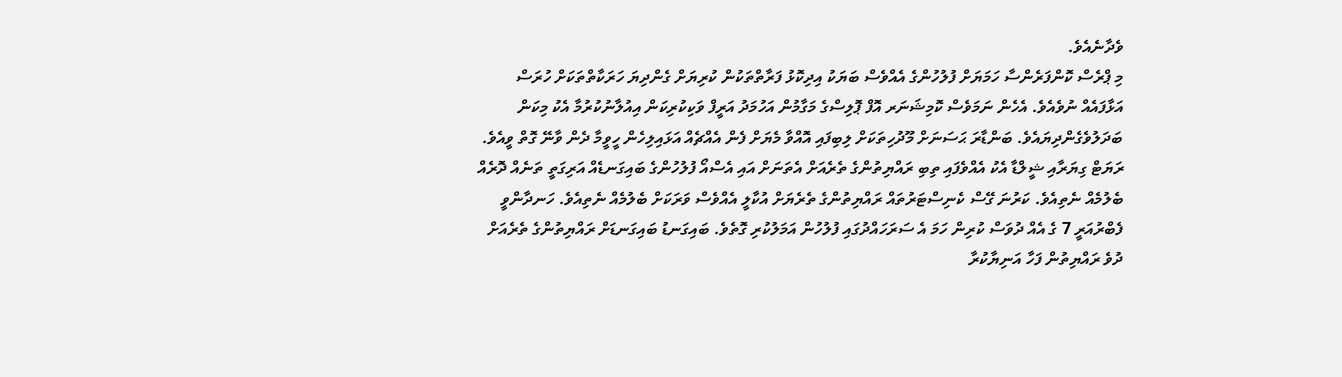ވެދާނެއެވެ.
މި ޕްރެސް ކޮންފަރެންސާ ހަމަޔަށް ފުލުހުންގެ އެއްވެސް ބަޔަކު އިދިކޮޅު ފަރާތްތަކުން ކުރިޔަށް ގެންދިޔަ ހަރަކާތްތަކަށް ހުރަސް އަޅާފައެއް ނުވެއެވެ. އެހެން ނަމަވެސް ކޮމިޝަނަރ އޮފް ޕޮލިސްގެ މަގާމުން އަހުމަދު އަރީފް ވަކިކުރިކަން އިއުލާނުކުރުމާ އެކު މިކަން ބަދަލުވެގެންދިޔައެވެ. ބަންޑާރަ ޙަސަނަށް މޫދުހިތަކަށް ލިބިފައި އޮއްވާ މެޔަށް ފެން އެއްޗެއް އަޅައިލިހެން ހީވީމާ ދެން ވާނޭ ގޮތް ވީއެވެ.
ރަޔަޓް ގިޔަރާއި ޝީލްޑާ އެކު އެއްވެފައި ތިބި ރައްޔިތުންގެ ތެރެއަށް އެތަނަށް އައި އެސްއޯ ފުލުހުންގެ ބައިގަނޑެއް އަރިގަތީ ތަނެއް ދޮރެއް ބެލުމެއް ނެތިއެވެ. ކަރުނަ ގޭސް ކެނިސްޓަރުތައް ރައްޔިތުންގެ ތެރެޔަށް އުކާލީ އެއްވެސް ވަރަކަށް ބެލުމެއް ނެތިއެވެ. ހަނދާންވީ ފެބްރުއަރީ 7 ގެ އެއް ދުވަސް ކުރިން ހަމަ އެ ސަރަހައްދުގައި ފުލުހުން އަމަލުކުރި ގޮތެވެ. ބައިގަނޑު ބައިގަނޑަށް ރައްޔިތުންގެ ތެރެއަށް ދުވެ ރައްޔިތުން ފަހާ އަނިޔާކުރާ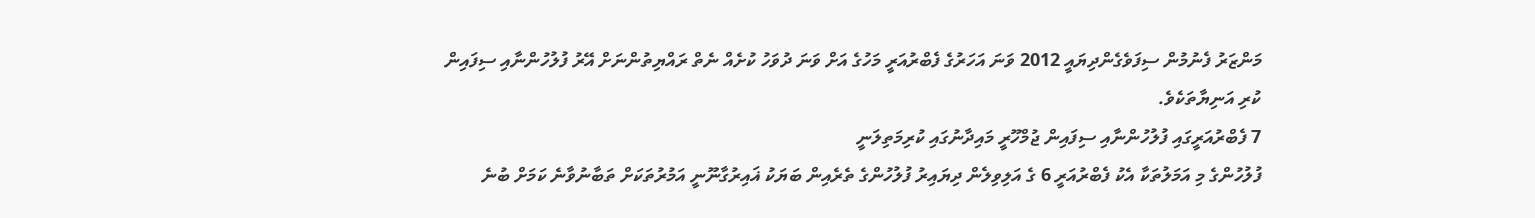މަންޒަރު ފެނުމުން ސިފަވެގެންދިޔައީ 2012 ވަނަ އަހަރުގެ ފެބްރުއަރީ މަހުގެ އަށް ވަނަ ދުވަހު ކުށެއް ނެތް ރައްޔިތުންނަށް އޭރު ފުލުހުންނާއި ސިފައިން ކުރި އަނިޔާތަކެވެ.
7 ފެބްރުއަރީގައި ފުލުހުންނާއި ސިފައިން ޖުމްހޫރީ މައިދާނުގައި ކުރިމަތިލަނީ
ފުލުހުންގެ މި އަމަލުތަކާ އެކު ފެބްރުއަރީ 6 ގެ އަލިވިލެން ދިޔައިރު ފުލުހުންގެ ތެރެއިން ބަޔަކު ޣައިރުގާނޫނީ އަމުރުތަކަށް ތަބާނުވާނެ ކަމަށް ބުނެ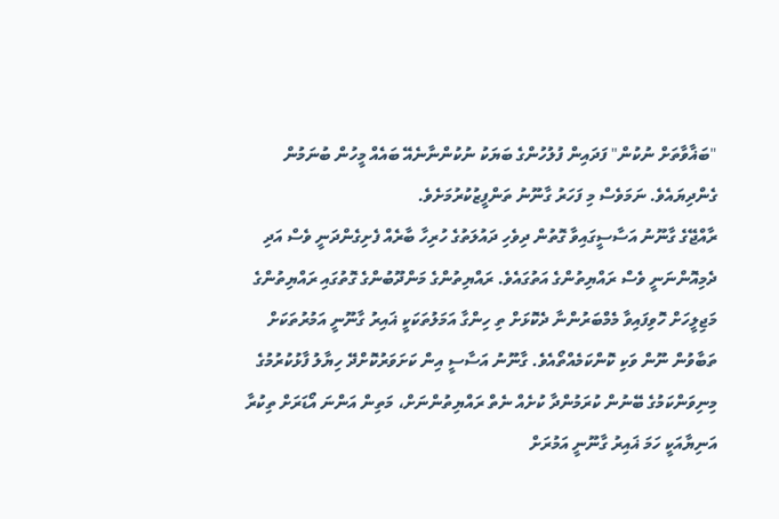"ބަޣާވާތަށް ނުކުން" ފަދައިން ފުލުހުންގެ ބަޔަކު ނުކުންނާނެއޭ ބައެއް މީހުން ބުނަމުން ގެންދިޔައެވެ. ނަމަވެސް މި ފަހަރު ގާނޫނު ތަންފީޒުކުރުމަށެވެ.
ރާއްޖޭގެ ގާނޫނު އަސާސީގައިވާ ގޮތުން ދިވެހި ދައުލަތުގެ ހުރިހާ ބާރެއް ފެށިގެންދަނީ ވެސް އަދި ދެމިއޮންނަނީ ވެސް ރައްޔިތުންގެ އަތުގައެވެ. ރައްޔިތުންގެ މަންދޫބުންގެ ގޮތުގައި ރައްޔިތުންގެ މަޖިލީހަށް ހޮވިފައިވާ މެމްބަރުންނާ ދެކޮޅަށް ތި ހިންގާ އަމަލުތަކަކީ ޣައިރު ގާނޫނީ އަމުރުތަކަށް ތަބާވުން ނޫން ވަކި ކޮންކަމެއްތޯއެވެ. ގާނޫނު އަސާސީ އިން ކަށަވަރުކޮށްދޭ ހިޔާލު ފާޅުކުރުމުގެ މިނިވަންކަމުގެ ބޭނުން ކުރަމުންދާ ކުށެއް ނެތް ރައްޔިތުންނަށް، މަތިން އަންނަ އޯޑަރަށް ތިކުރާ އަނިޔާއަކީ ހަމަ ޣައިރު ގާނޫނީ އަމުރަށް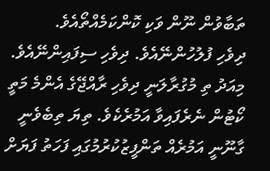ތަބާވުން ނޫން ވަކި ކޮންކަމެއްތޯއެވެ.
ދިވެހި ފުލުހުންނޭއެވެ. ދިވެހި ސިފައިންނޭއެވެ. މިއަދު ތި މުގުރާލަނީ ދިވެހި ރާއްޖޭގެ އެންމެ މަތީ ކޯޓުން ނެރެފައިވާ އަމުރެކެވެ. ތިޔަ ތިބެވެނީ ގާނޫނީ އަމުރެއް ތަންފީޒުކުރުމުގައި ފަހަތު ފަޔަށް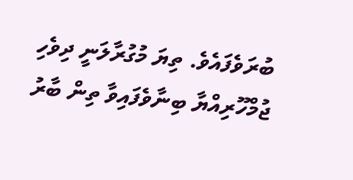ބުރަވެފައެވެ. ތިޔަ މުގުރާލަނީ ދިވެހި ޖުމްހޫރިއްޔާ ބިނާވެފައިވާ ތިން ބާރު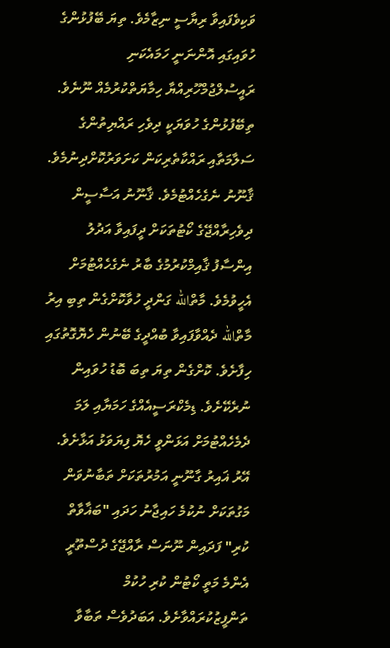ވަކިވެފައިވާ ރިޔާސީ ނިޒާމެވެ. ތިޔަ ބޭފުޅުންގެ ހުވައިގައި އޮންނަނީ ހަމައެކަނި ރައީސުލްޖުމްހޫރިއްޔާ ހިމާޔަތްކުރުމެއް ނޫނެވެ. ތިބޭފުޅުންގެ ހުވަޔަކީ ދިވެހި ރައްޔިތުންގެ ސަލާމަތާއި ރައްކާތެރިކަން ކަށަވަރުކޮށްދިނުމެވެ. ޤާނޫނު ނެގެހެއްޓުމެވެ. ޤާނޫނު އަސާސީން ދިވެހިރާއްޖޭގެ ކޯޓުތަކަށް ދީފައިވާ އަދުލު އިންސާފު ޤާއިމްކުރުމުގެ ބާރު ނެގެހެއްޓުމަށް އެހީވުމެވެ. މާތްالله ގަންދީ ހުވާކޮށްގެން ތިބި އިރު މާތްالله ދެއްވާފައިވާ ބުއްދީގެ ބޭނުން ހެޔޮގޮތުގައި ހިފާށެވެ. ކޮށްގެން ތިޔަ ތިބަ ބޮޑު ހުވައިން ނުރެކޭށެވެ. ޑިމެކްރަސީއެއްގެ ހަމަޔާއި ލަމަ ދެމެހެއްޓުމަށް އަޅަންވީ ހެޔޮ ފިޔަވަޅު އަޅާށެވެ. އޭރު ޣައިރު ގާނޫނީ އަމުރުތަކަށް ތަބާނުވަން މަގުތަކަށް ނުކުމެ ހައިޖާނު ހަދައި "ބަޣާވާތް ކުރި" ފަދައިން ނޫނަސް ރާއްޖޭގެ ދުސްތޫރީ އެންމެ މަތީ ކޯޓުން ކުރި ހުކުމް ތަންފީޒުކުރައްވާށެވެ. އަބަދުވެސް ތަބާވާ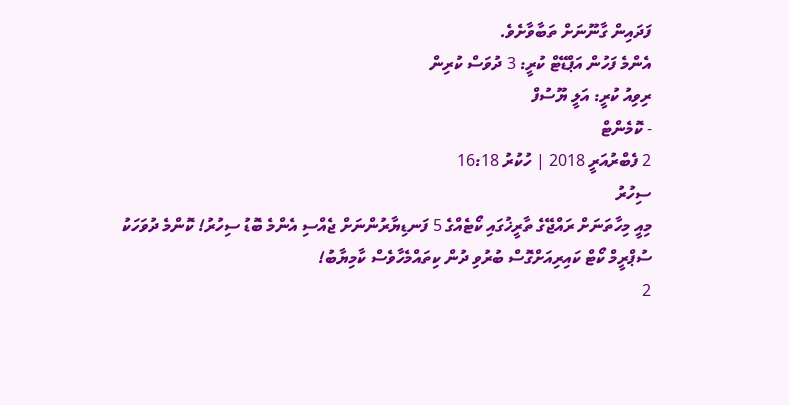ފަދައިން ގާނޫނަށް ތަބާވާށެވެ.
އެންމެ ފަހުން އަޕްޑޭޓް ކުރީ: 3 ދުވަސް ކުރިން
ރިވިއު ކުރީ: އަލީ ޔޫސުފް
- ކޮމެންޓް
2 ފެބްރުއަރީ 2018 | ހުކުރު 16:18
ސިހުރު
މިއީ މިހާތަނަށް ރައްޖޭގެ ތާރީޚުގައި ކޯޓެއްގެ 5 ފަނޑިޔާރުންނަށް ޖެއްސި އެންމެ ބޮޑު ސިހުރު! ކޮންމެ ދުވަހަކު ސުޕްރީމް ކޯޓް ކައިރިއަށްގޮސް ބުރުވި ދުން ކިތައްމެހާވެސް ކާމިޔާބު!
2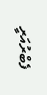ފެބްރުއަރީ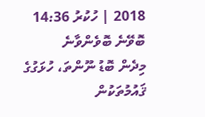2018 | ހުކުރު 14:36
ބޮވޭނެ ބޮވެންވާނެ
މިދެން ބޮޑު ނޫންތަ، ހުޅަގުގެ ޤައުމުތަކުން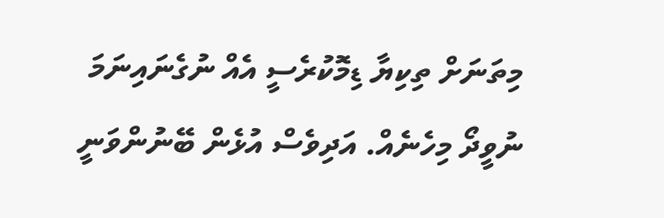މިތަނަށް ތިކިޔާ ޑިމޮކުރެސީ އެއް ނުގެނައިނަމަ ނުވީދޯ މިހެނެއް. އަދިވެސް އުޅެން ބޭނުންވަނީ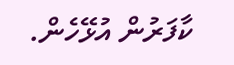ކާފަރުން އުޅޭހެން.